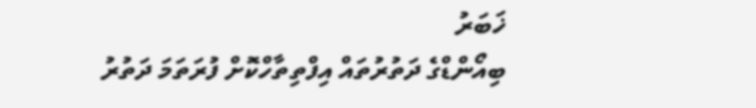ޚަބަރު
ބިއޯންޑްގެ ދަތުރުތައް އިފްތިތާހްކޮށް ފުރަތަމަ ދަތުރު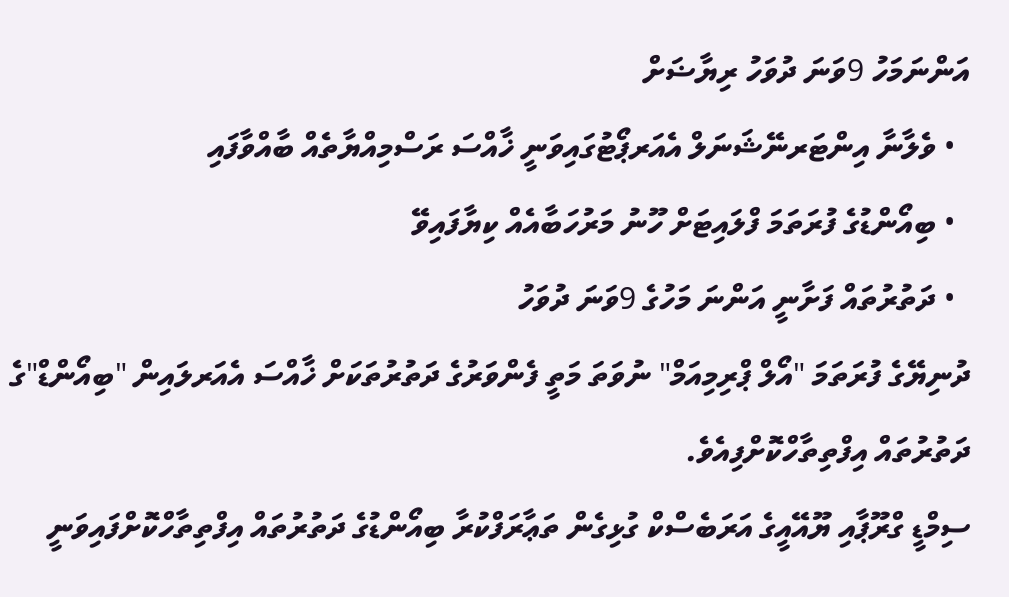އަންނަމަހު 9ވަނަ ދުވަހު ރިޔާޟަށް
  • ވެލާނާ އިންޓަރނޭޝަނަލް އެއަރޕޯޓުގައިވަނީ ޚާއްސަ ރަސްމިއްޔާތެއް ބާއްވާފައި
  • ބިއޯންޑުގެ ފުރަތަމަ ފްލައިޓަށް ހޫނު މަރުހަބާއެއް ކިޔާފައިވޭ
  • ދަތުރުތައް ފަށާނީ އަންނަ މަހުގެ 9ވަނަ ދުވަހު
ދުނިޔޭގެ ފުރަތަމަ "އޯލް ޕްރިމިއަމް" ނުވަތަ މަތީ ފެންވަރުގެ ދަތުރުތަކަށް ޚާއްސަ އެއަރލައިން "ބިއޯންޑް"ގެ ދަތުރުތައް އިފްތިތާހްކޮށްފިއެވެ.
ސިމްޑީ ގްރޫޕާއި ޔޫއޭއީގެ އަރަބެސްކް ގުޅިގެން ތަޢާރަފްކުރާ ބިއޯންޑުގެ ދަތުރުތައް އިފްތިތާހްކޮށްފައިވަނީ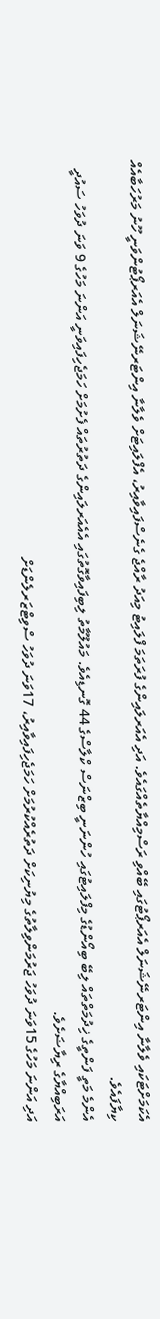އެކަމަށްޓަކައި ވެލާނާ އިންޓަރނޭޝަނަލް އެއަރޕޯޓުގައި ބޭއްވި ރަސްމިއްޔާތެއްގައެވެ. އަދި އެއަރލައިންގެ ފުރަތަމަ ފްލައިޓު މިއަދު ރާއްޖެ ގެނެސްފައިވާއިރު، އެފްލައިޓަށް ވެލާނާ އިންޓަރނޭޝަނަލް އެއަރޕޯޓުންވަނީ ހޫނު މަރުހަބާއެއް ކިޔާފައެވެ.
އެންމެ މަތީ ފަންތީގެ ޚިދުމަތްތައް ލިބޭ ބިއޯންޑުގެ މިފްލައިޓުގައި ހުންނަނީ ބިޒްނަސް ކްލާސްގެ 44 ގޮނޑިއެވެ. މައުލޫމާތު ލިބިފައިވާގޮތުގައި އެއެއަރލައިންގެ ދަތުރުތައް ފެށުމަށް ހަމަޖެހިފައިވަނީ އަންނަ މަހުގެ 9 ވަނަ ދުވަހު ސައުދީ އަރަބިއްޔާގެ ރިޔާޟަށެވެ.
އަދި އަންނަ މަހުގެ 15ވަނަ ދުވަހު ޖަރުމަންވިލާތުގެ މިޔުނިކަށް ދަތުރެއްކުރުމަށް ހަމަޖެހިފައިވާއިރު، 17ވަނަ ދުވަހު ސްވިޓްޒަރލެންޑަށް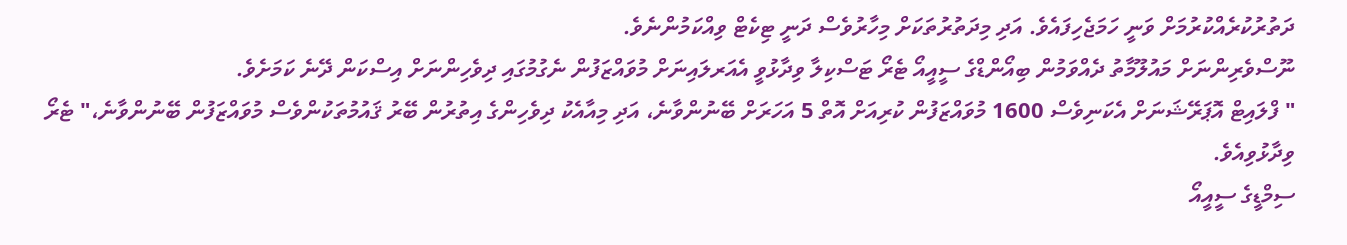ދަތުރުކުރެއްކުރުމަށް ވަނީ ހަމަޖެހިފައެވެ. އަދި މިދަތުރުތަކަށް މިހާރުވެސް ދަނީ ޓިކެޓް ވިއްކަމުންނެވެ.
ނޫސްވެރިންނަށް މައުލޫމާތު ދެއްވަމުން ބިއޯންޑްގެ ސީއީއޯ ޓެރޯ ޓަސްކިލާ ވިދާޅުވީ އެއަރލައިނަށް މުވައްޒަފުން ނެގުމުގައި ދިވެހިންނަށް އިސްކަން ދޭނެ ކަމަށެވެ.
" ފްލައިޓް އޮޕަރޭޝަނަށް އެކަނިވެސް 1600 މުވައްޒަފުން ކުރިއަށް އޮތް 5 އަހަރަށް ބޭނުންވާނެ، އަދި މިއާއެކު ދިވެހިންގެ އިތުރުން ބޭރު ޤައުމުތަކުންވެސް މުވައްޒަފުން ބޭނުންވާނެ،" ޓެރޯ ވިދާޅުވިއެވެ.
ސިމްޑީގެ ސީއީއޯ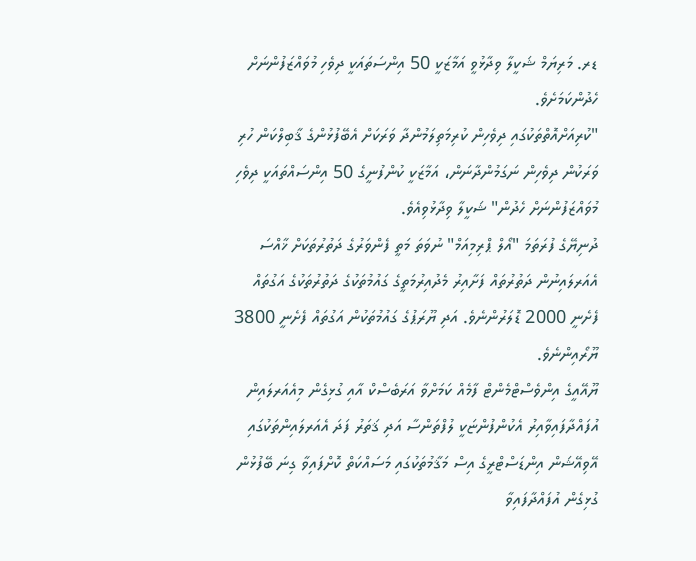ޑރ. މަރިޔަމް ޝަކީލާ ވިދާޅުވީ އަމާޒަކީ 50 އިންސަތައަކީ ދިވެހި މުވައްޒަފުންނަށް ހެދުންކަމަށެވެ.
"ކުރިއަށްއޮތްތަކުގައި ދިވެހިން ކުރިމަތިލަމުންދާ ވަރަކަށް އެބޭފުޅުންގެ ޤާބިލްކަން ހުރި ވަރަކުން ދިވެހިން ނަގަމުންދާނަން، އަމާޒަކީ ކުންފުނީގެ 50 އިންސައްތައަކީ ދިވެހި މުވައްޒަފުންނަށް ހެދުން" ޝަކީލާ ވިދާޅުވިއެވެ.
ދުނިޔޭގެ ފުރަތަމަ "އޯލް ޕްރިމިއަމް" ނުވަތަ މަތީ ފެންވަރުގެ ދަތުރުތަކަށް ޚާއްސަ އެއަރލައިނުން ދަތުރުތައް ފަށާއިރު މެދުއިރުމަތީގެ ގައުމުތަކުގެ ދަތުރުތަކުގެ އަގުތައް ފެށެނީ 2000 ޑޮލަރުންނެވެ. އަދި ޔޫރަޕުގެ ގައުމުތަކުން އަގުތައް ފެށެނީ 3800 ޔޫރޯއިންނެވެ.
ޔޫއޭއީގެ އިންވެސްޓްމެންޓް ފާމެއް ކަމަށްވާ އަރަބެސްކް އާއި ގުޅިގެން މިއެއަރލައިން އުފައްދާފައިވާއިރު އެކުންފުންޏަކީ ލުފްތަންސާ އަދި ޤަތަރު ފަދަ އެއަރލައިންތަކުގައި އޭވިއޭޝަން އިންޑަސްޓްރީގެ އިސް މަޤާމުތަކުގައި މަސައްކަތް ކޮށްފައިވާ ގިނަ ބޭފުޅުން ގުޅިގެން އުފައްދާފައިވާ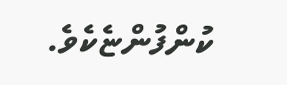ކުންފުންޏެކެވެ.